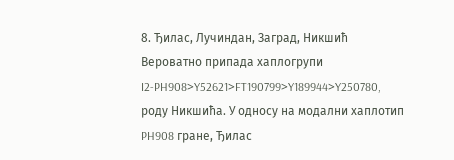8. Ђилас, Лучиндан, Заград, Никшић
Вероватно припада хаплогрупи
I2-PH908>Y52621>FT190799>Y189944>Y250780,
роду Никшића. У односу на модални хаплотип PH908 гране, Ђилас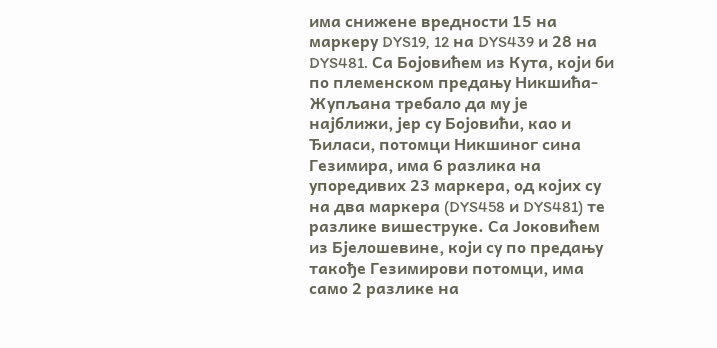има снижене вредности 15 на маркеру DYS19, 12 на DYS439 и 28 на DYS481. Са Бојовићем из Кута, који би по племенском предању Никшића-Жупљана требало да му је најближи, јер су Бојовићи, као и Ђиласи, потомци Никшиног сина Гезимира, има 6 разлика на упоредивих 23 маркера, од којих су на два маркера (DYS458 и DYS481) те разлике вишеструке. Са Јоковићем из Бјелошевине, који су по предању такође Гезимирови потомци, има само 2 разлике на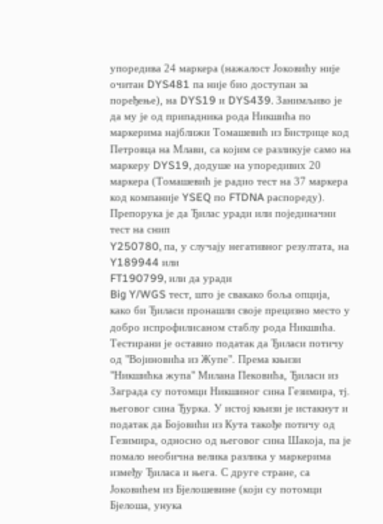упоредива 24 маркера (нажалост Јоковићу није очитан DYS481 па није био доступан за поређење), на DYS19 и DYS439. Занимљиво је да му је од припадника рода Никшића по маркерима најближи Томашевић из Бистрице код Петровца на Млави, са којим се разликује само на маркеру DYS19, додуше на упоредивих 20 маркера (Томашевић је радио тест на 37 маркера код компаније YSEQ по FTDNA распореду). Препорука је да Ђилас уради или појединачни тест на снип
Y250780, па, у случају негативног резултата, на
Y189944 или
FT190799, или да уради
Big Y/WGS тест, што је свакако боља опција, како би Ђиласи пронашли своје прецизно место у добро испрофилисаном стаблу рода Никшића.
Тестирани је оставио податак да Ђиласи потичу од "Војиновића из Жупе". Према књизи "Никшићка жупа" Милана Пековића, Ђиласи из Заграда су потомци Никшиног сина Гезимира, тј. његовог сина Ђурка. У истој књизи је истакнут и податак да Бојовићи из Кута такође потичу од Гезимира, односно од његовог сина Шакоја, па је помало необична велика разлика у маркерима између Ђиласа и њега. С друге стране, са Јоковићем из Бјелошевине (који су потомци Бјелоша, унука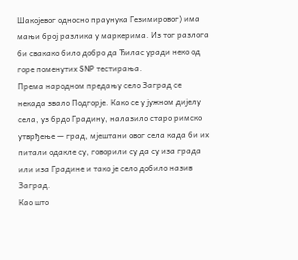Шакојевог односно праунука Гезимировог) има мањи број разлика у маркерима. Из тог разлога би свакако било добро да Ђилас уради неко од горе поменутих SNP тестирања.
Према народном предању село Заград се некада звало Подгорје. Како се у јужном дијелу села, уз брдо Градину, налазило старо римско утврђење — град, мјештани овог села када би их питали одакле су, говорили су да су иза града или иза Градине и тако је село добило назив Заград.
Као што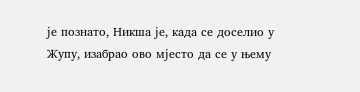је познато, Никша је, када се доселио у Жупу, изабрао ово мјесто да се у њему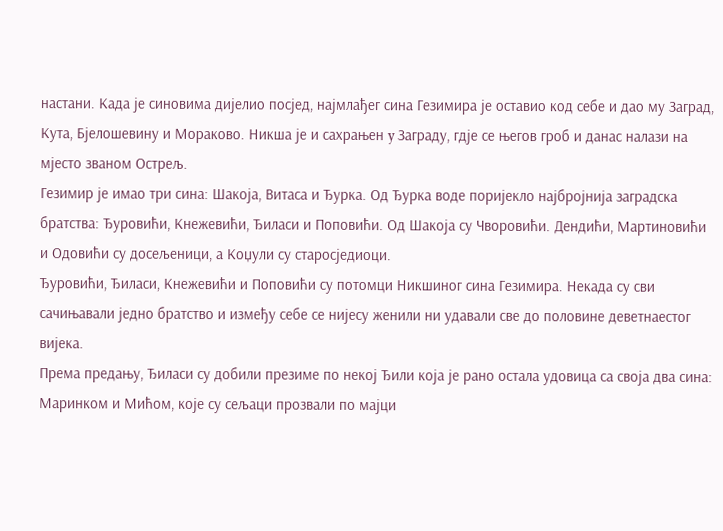настани. Када је синовима дијелио посјед, најмлађег сина Гезимира је оставио код себе и дао му Заград, Кута, Бјелошевину и Мораково. Никша је и сахрањен y Заграду, гдје се његов гроб и данас налази на мјесто званом Острељ.
Гезимир је имао три сина: Шакоја, Витаса и Ђурка. Од Ђурка воде поријекло најбројнија заградска братства: Ђуровићи, Кнежевићи, Ђиласи и Поповићи. Од Шакоја су Чворовићи. Дендићи, Мартиновићи и Одовићи су досељеници, а Коџули су старосједиоци.
Ђуровићи, Ђиласи, Кнежевићи и Поповићи су потомци Никшиног сина Гезимира. Некада су сви сачињавали једно братство и између себе се нијесу женили ни удавали све до половине деветнаестог вијека.
Према предању, Ђиласи су добили презиме по некој Ђили која је рано остала удовица са своја два сина: Маринком и Мићом, које су сељаци прозвали по мајци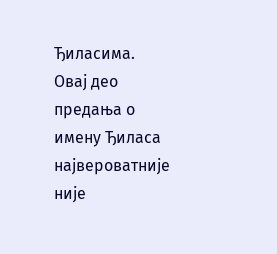Ђиласима.
Овај део предања о имену Ђиласа највероватније није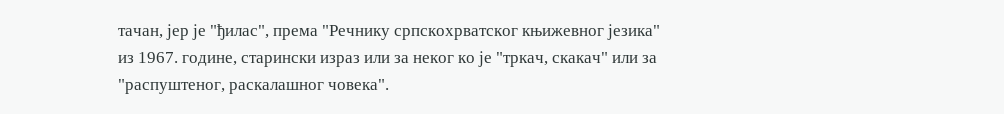тачан, јер је "ђилас", према "Речнику српскохрватског књижевног језика" из 1967. године, старински израз или за неког ко је "тркач, скакач" или за "распуштеног, раскалашног човека".